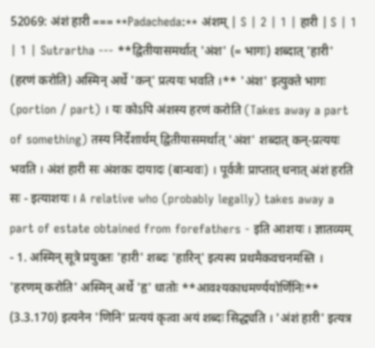52069: अंशं हारी === **Padacheda:** अंशम् | S | 2 | 1 | हारी | S | 1 | 1 | Sutrartha --- **द्वितीयासमर्थात् 'अंश' (= भागः) शब्दात् 'हारी' (हरणं करोति) अस्मिन् अर्थे 'कन्' प्रत्ययः भवति ।** 'अंश' इत्युक्ते भागः (portion / part) । यः कोऽपि अंशस्य हरणं करोति (Takes away a part of something) तस्य निर्देशार्थम् द्वितीयासमर्थात् 'अंश' शब्दात् कन्-प्रत्ययः भवति । अंशं हारी सः अंशकः दायादः (बान्धवः) । पूर्वजैः प्राप्तात् धनात् अंशं हरति सः - इत्याशयः । A relative who (probably legally) takes away a part of estate obtained from forefathers - इति आशयः । ज्ञातव्यम् - 1. अस्मिन् सूत्रे प्रयुक्तः 'हारी' शब्दः 'हारिन्' इत्यस्य प्रथमैकवचनमस्ति । 'हरणम् करोति' अस्मिन् अर्थे 'हृ' धातोः **आवश्यकाधमर्ण्ययोर्णिनिः** (3.3.170) इत्यनेन 'णिनि' प्रत्ययं कृत्वा अयं शब्दः सिद्ध्यति । 'अंशं हारी' इत्यत्र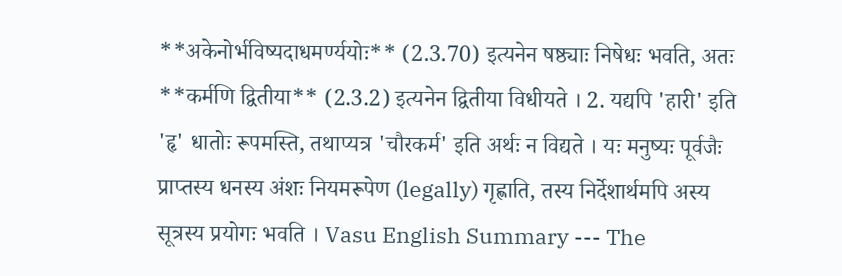**अकेनोर्भविष्यदाधमर्ण्ययोः** (2.3.70) इत्यनेन षष्ठ्याः निषेधः भवति, अतः **कर्मणि द्वितीया** (2.3.2) इत्यनेन द्वितीया विधीयते । 2. यद्यपि 'हारी' इति 'हृ' धातोः रूपमस्ति, तथाप्यत्र 'चौरकर्म' इति अर्थः न विद्यते । यः मनुष्यः पूर्वजैः प्राप्तस्य धनस्य अंशः नियमरूपेण (legally) गृह्णाति, तस्य निर्देशार्थमपि अस्य सूत्रस्य प्रयोगः भवति । Vasu English Summary --- The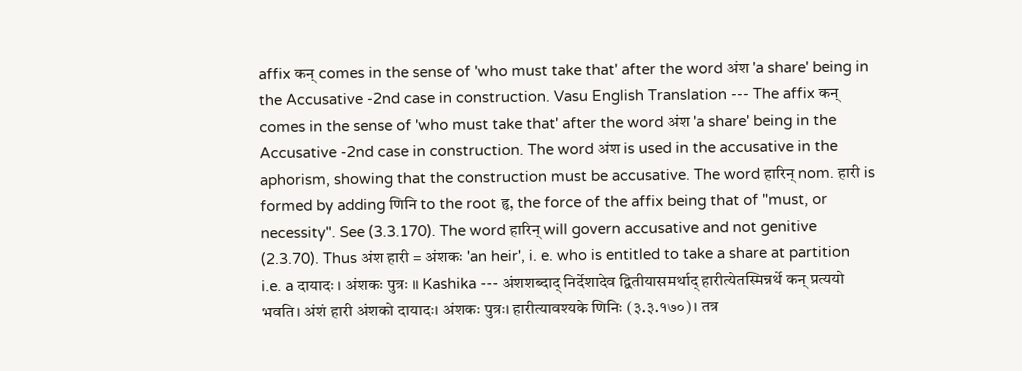affix कन् comes in the sense of 'who must take that' after the word अंश 'a share' being in the Accusative -2nd case in construction. Vasu English Translation --- The affix कन् comes in the sense of 'who must take that' after the word अंश 'a share' being in the Accusative -2nd case in construction. The word अंश is used in the accusative in the aphorism, showing that the construction must be accusative. The word हारिन् nom. हारी is formed by adding णिनि to the root हृ, the force of the affix being that of "must, or necessity". See (3.3.170). The word हारिन् will govern accusative and not genitive (2.3.70). Thus अंश हारी = अंशकः 'an heir', i. e. who is entitled to take a share at partition i.e. a दायादः । अंशकः पुत्रः ॥ Kashika --- अंशशब्दाद् निर्देशादेव द्वितीयासमर्थाद् हारीत्येतस्मिन्नर्थे कन् प्रत्ययो भवति। अंशं हारी अंशको दायादः। अंशकः पुत्रः। हारीत्यावश्यके णिनिः (३.३.१७०)। तत्र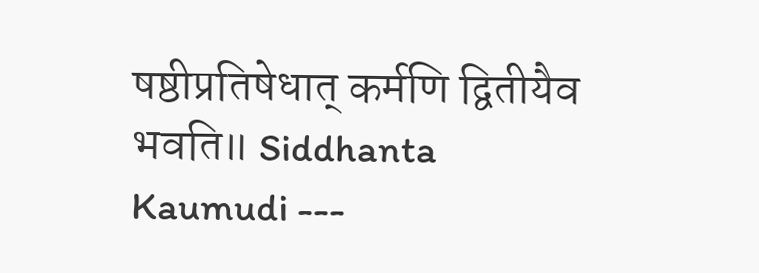षष्ठीप्रतिषेधात् कर्मणि द्वितीयैव भवति॥ Siddhanta Kaumudi ---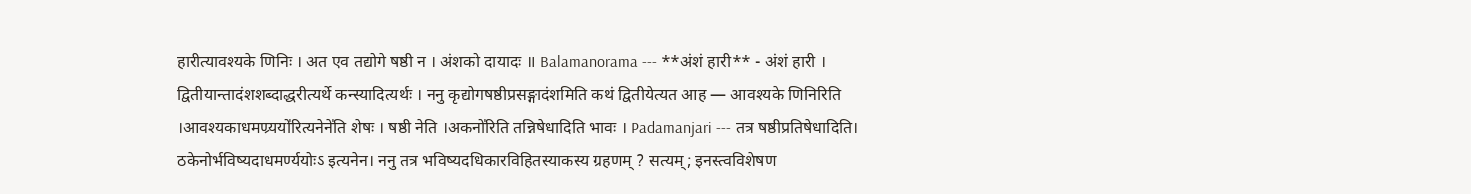हारीत्यावश्यके णिनिः । अत एव तद्योगे षष्ठी न । अंशको दायादः ॥ Balamanorama --- **अंशं हारी** - अंशं हारी । द्वितीयान्तादंशशब्दाद्धरीत्यर्थे कन्स्यादित्यर्थः । ननु कृद्योगषष्ठीप्रसङ्गादंशमिति कथं द्वितीयेत्यत आह — आवश्यके णिनिरिति ।आवश्यकाधमण्र्ययो॑रित्यनेने॑ति शेषः । षष्ठी नेति ।अकनो॑रिति तन्निषेधादिति भावः । Padamanjari --- तत्र षष्ठीप्रतिषेधादिति। ठकेनोर्भविष्यदाधमर्ण्ययोःऽ इत्यनेन। ननु तत्र भविष्यदधिकारविहितस्याकस्य ग्रहणम् ? सत्यम्; इनस्त्वविशेषण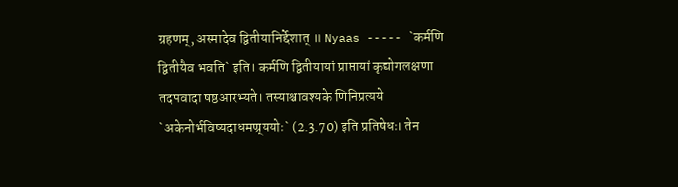ग्रहणम्, अस्मादेव द्वितीयानिर्द्देशात् ॥ Nyaas ----- `कर्मणि द्वितीयैव भवति` इति। कर्मणि द्वितीयायां प्राप्तायां कृद्योगलक्षणा तदपवादा षष्ठआरभ्यते। तस्याश्चावश्यके णिनिप्रत्यये `अकेनोर्भविष्यदाधमण्र्ययोः` (2.3.70) इति प्रतिषेधः। तेन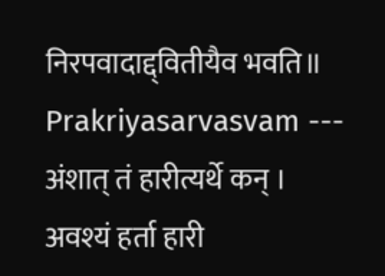निरपवादाद्द्वितीयैव भवति॥ Prakriyasarvasvam --- अंशात् तं हारीत्यर्थे कन् । अवश्यं हर्ता हारी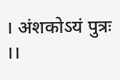। अंशकोऽयं पुत्रः ।।